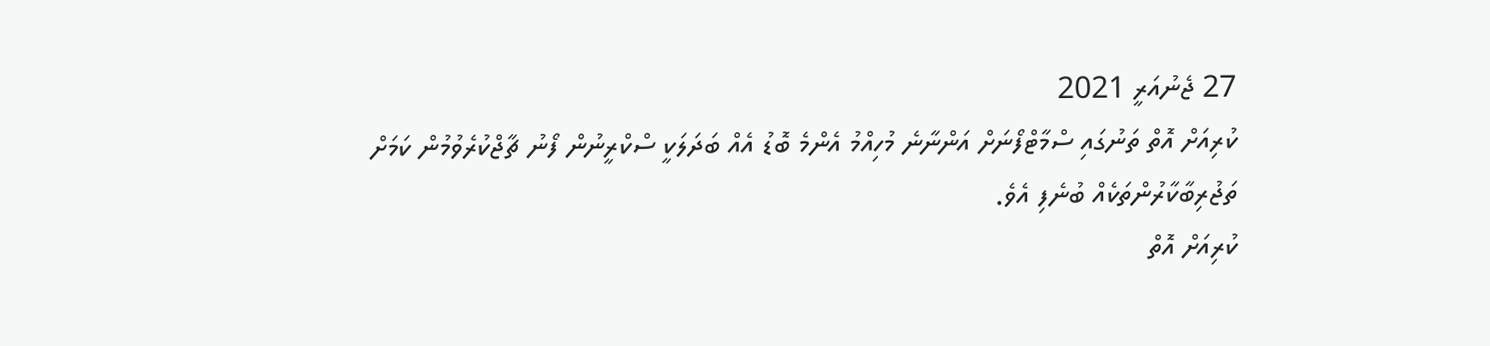27 ޖެނުއަރީ 2021
ކުރިއަށް އޮތް ތަނުގައި ސްމާޓްފޯނަށް އަންނާނެ މުހިއްމު އެންމެ ބޮޑު އެއް ބަދަލަކީ ސްކްރީނުން ފޯނު ޗާޖްކުރެވުމުން ކަމަށް ތަޖުރިބާކާރުންތަކެއް ބުނެފި އެވެ.
ކުރިއަށް އޮތް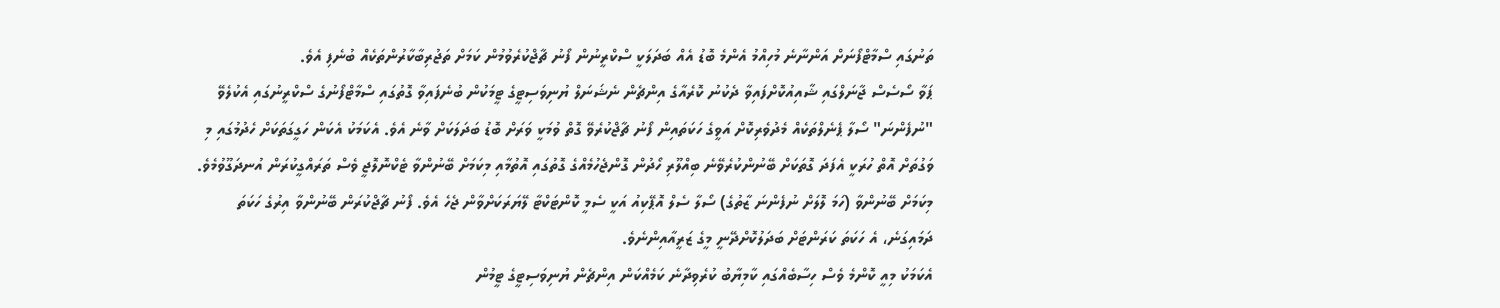ތަނުގައި ސްމާޓްފޯނަށް އަންނާނެ މުހިއްމު އެންމެ ބޮޑު އެއް ބަދަލަކީ ސްކްރީނުން ފޯނު ޗާޖްކުރެވުމުން ކަމަށް ތަޖުރިބާކާރުންތަކެއް ބުނެފި އެވެ.
ޕަވާ ސޯސެސް ޖާނަލްގައި ޝާއިއުކޮށްފައިވާ ދެކުނު ކޮރެއާގެ އިންޗެން ނެޝަނަލް ޔުނިވަސިޓީގެ ޓީމަކުން ބުނެފައިވާ ގޮތުގައި ސްމާޓްފޯނުގެ ސްކްރީނުގައި އެކުލެވޭ "ނުފެންނަ" ސޯލާ ޕެނެލްތަކެއް މެދުވެރިކޮށް އަވީގެ ހަކަތައިން ފޯނު ޗާޖްކުރެވޭ ގޮތް ވުމަކީ ވަރަށް ބޮޑު ބަދަލަކަށް ވާނެ އެވެ. އެކަމަކު އެކަން ހަގީގަތަކަށް ހެދުމުގައި މި ވަގުތަށް އޮތް ހުރަކީ އެފަދަ ގޮތަކަށް ބޭނުންކުރެވޭނެ ބިއްލޫރި ހޯދުން ގޮންޖެހުމެއްގެ ގޮތުގައި އޮތުމާއި މިކަމަށް ބޭނުންވާ ޓެކްނޮލޮޖީ ވެސް ތަރައްގީކުރަން އުނދަގޫވުމެވެ. މިކަމަށް ބޭނުންވާ (ހަމަ ލޮލަށް ނުފެންނަ ޒާތުގެ) ސޯލާ ސެލް އޮޕޭކިއު އަކީ ސެމީ ކޮންޓަކްޓާ ލޭޔަރަކަށްވާން ޖެހެ އެވެ. ފޯނު ޗާޖްކުރަން ބޭނުންވާ އިރުގެ ހަކަތަ ދަމައިގަނެ، އެ ހަކަތަ ކަރަންޓަށް ބަދަލުކޮށްދޭނީ މީގެ ޒަރީއާއިންނެވެ.
އެކަމަކު މިއީ ކޮންމެ ވެސް ހިސާބެއްގައި ކާމިޔާބު ކުރެވިދާނެ ކަމެއްކަން އިންޗެން ޔުނިވަސިޓީގެ ޓީމުން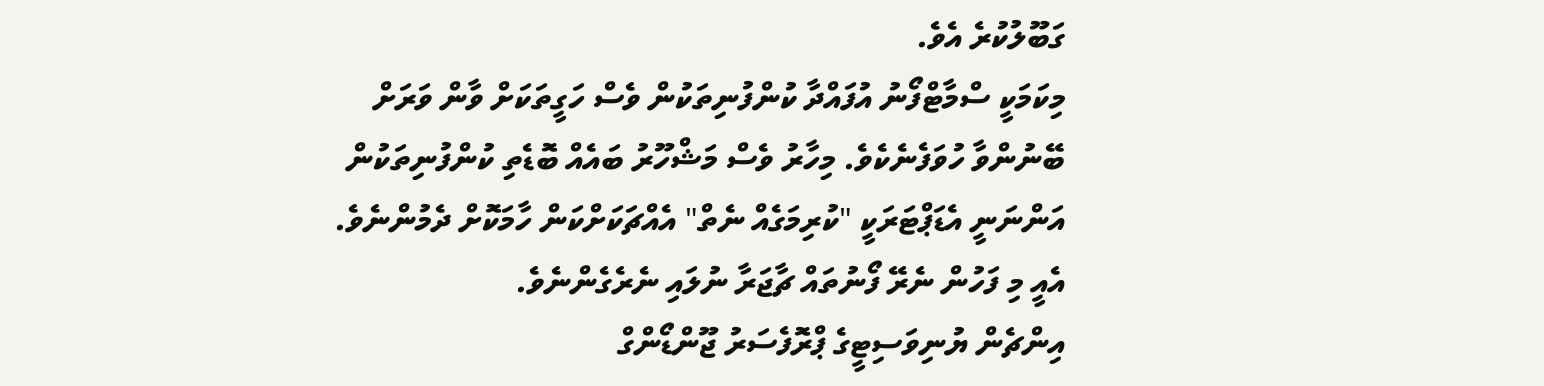ގަބޫލުކުރެ އެވެ.
މިކަމަކީ ސްމާޓްފޯނު އުފައްދާ ކުންފުނިތަކުން ވެސް ހަގީތަކަށް ވާން ވަރަށް ބޭނުންވާ ހުވަފެނެކެވެ. މިހާރު ވެސް މަޝްހޫރު ބައެއް ބޮޑެތި ކުންފުނިތަކުން އަންނަނީ އެޑަޕްޓަރަކީ "ކުރިމަގެއް ނެތް" އެއްޗަކަށްކަން ހާމަކޮށް ދެމުންނެވެ. އެއީ މި ފަހުން ނެރޭ ފޯނުތައް ޗާޖަރާ ނުލައި ނެރެގެންނެވެ.
އިންޗެން ޔުނިވަސިޓީގެ ޕްރޮފެސަރު ޖޫންޑޯންގް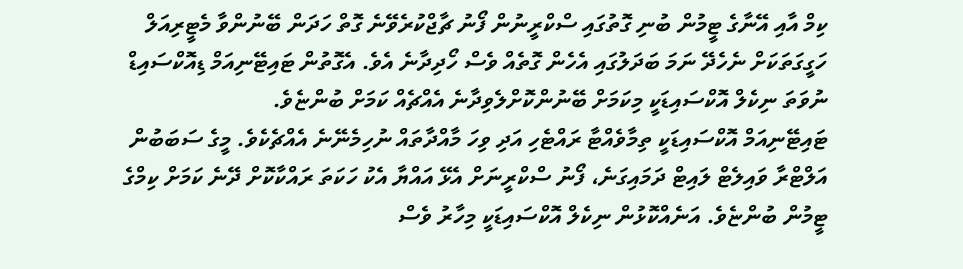ކިމް އާއި އޭނާގެ ޓީމުން ބުނި ގޮތުގައި ސްކްރީނުން ފޯނު ޗާޖްކުރެވޭނެ ގޮތް ހަދަން ބޭނުންވާ މެޓީރިއަލް ހަގީގަތަކަށް ނެހެދޭ ނަމަ ބަދަލުގައި އެހެން ގޮތެއް ވެސް ހޯދިދާނެ އެވެ. އެގޮތުން ޓައިޓޭނިއަމް ޑިއޮކްސައިޑް ނުވަތަ ނިކެލް އޮކްސައިޑަކީ މިކަމަށް ބޭނުންކޮށްލެވިދާނެ އެއްޗެއް ކަމަށް ބުންޏެވެ.
ޓައިޓޭނިއަމް އޮކްސައިޑަކީ ތިމާވެއްޓާ ރައްޓެހި އަދި ވިހަ މާއްދާތައް ނުހިމެނޭނެ އެއްޗެކެވެ. މީގެ ސަބަބުން އަލްޓްރާ ވައިލެޓް ލައިޓް ދަމައިގަނެ، ފޯނު ސްކްރީނަށް އެޅޭ އައްޔާ އެކު ހަކަތަ ރައްކާކޮށް ދޭނެ ކަމަށް ކިމްގެ ޓީމުން ބުންޏެވެ. އަނެއްކޮޅުން ނިކެލް އޮކްސައިޑަކީ މިހާރު ވެސް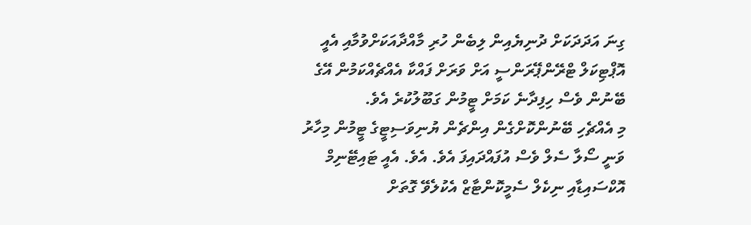ގިނަ އަދަދަކަށް ދުނިޔެއިން ލިބެން ހުރި މާއްދާއަކަށްވުމާއި އެއީ އޮޕްޓިކަލް ޓްރޭންޕޭރަންސީ އަށް ވަރަށް ފައްކާ އެއްޗެއްކަމުން އޭގެ ބޭނުން ވެސް ހިފިދާނެ ކަމަށް ޓީމުން ގަބޫލުކުރެ އެވެ.
މި އެއްޗެހި ބޭނުންކޮށްގެން އިންޗެން ޔުނިވަސިޓީގެ ޓީމުން މިހާރު ވަނީ ސޯލާ ސެލް ވެސް އުފައްދައިފަ އެވެ. އެވެ. އެއީ ޓައިޓޭނިމް އޮކްސައިޑާއި ނިކެލް ސެމީކޮންޓާޒް އެކުލެވޭ ގޮތަށް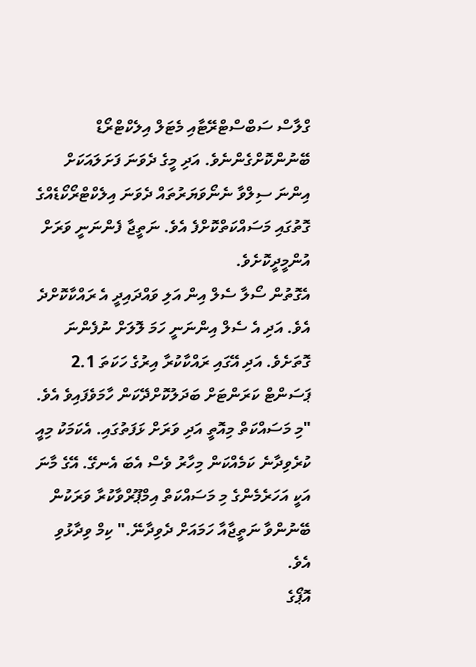ގްލާސް ސަބްސްޓްރޭޓާއި މެޓަލް އިލެކްޓްރޯޑް ބޭނުންކޮށްގެންނެވެ. އަދި މީގެ ދެވަނަ ފަށަލައަކަށް އިންނަ ސިލްވާ ނެނޯވަޔަރުތައް ދެވަނަ އިލެކްޓްރޯކޯޑެއްގެ ގޮތުގައި މަސައްކަތްކޮށްފެ އެވެ. ނަތީޖާ ފެންނަނީ ވަރަށް އުންމީދީކޮށެވެ.
އެގޮތުން ސޯލާ ސެލް އިން އަލި ވައްދައިދީ އެ ރައްކާކޮށްދެ އެވެ. އަދި އެ ސެލް އިންނަނީ ހަމަ ލޮލަށް ނުފެންނަ ގޮތަށެވެ. އަދި އޭގައި ރައްކާކުރާ އިރުގެ ހަކަތަ 2.1 ޕަސަންޓް ކަރަންޓަށް ބަދަލުކޮށްދޭކަން ހާމަވެފައިވެ އެވެ.
"މި މަސައްކަތް މިއޮތީ އަދި ވަރަށް ޅަފަތުގައި. އެކަމަކު މިއީ ކުރެވިދާނެ ކަމެއްކަން މިހާރު ވެސް އެބަ އެނގޭ. އޭގެ މާނަ އަކީ އަހަރެމެންގެ މި މަސައްކަތް އިމްޕޫރްވާކުރާ ވަރަކުން ބޭނުންވާ ނަތީޖާއާ ހަމައަށް ދެވިދާނޭ." ކިމް ވިދާޅުވި އެވެ.
އޮޕޯގެ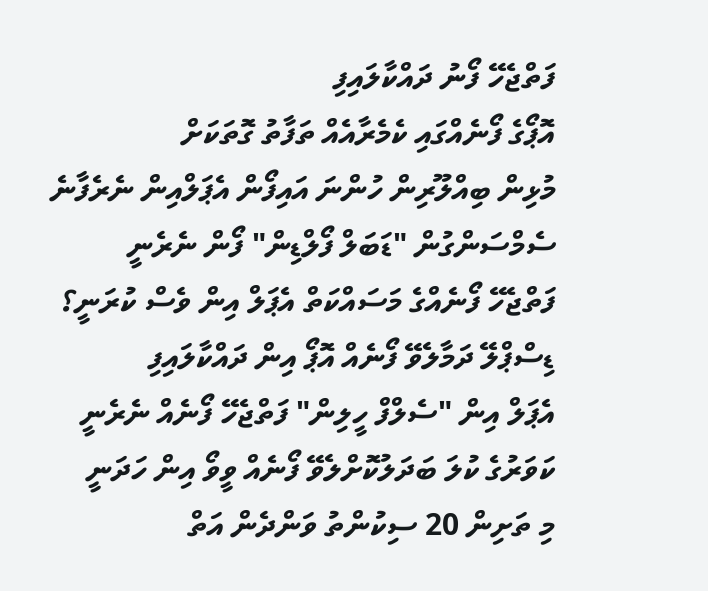ފަތްޖެހޭ ފޯނު ދައްކާލައިފި
އޮޕޯގެ ފޯނެއްގައި ކެމެރާއެއް ތަފާތު ގޮތަކަށް
މުޅިން ބިއްލޫރިން ހުންނަ އައިފޯން އެޕަލްއިން ނެރެފާނެ
ސެމްސަންގުން "ޑަބަލް ފޯލްޑިން" ފޯން ނެރެނީ
ފަތްޖެހޭ ފޯނެއްގެ މަސައްކަތް އެޕަލް އިން ވެސް ކުރަނީ؟
ޑިސްޕްލޭ ދަމާލެވޭ ފޯނެއް އޮޕޯ އިން ދައްކާލައިފި
އެޕަލް އިން "ސެލްފް ހީލިން" ފަތްޖެހޭ ފޯނެއް ނެރެނީ
ކަވަރުގެ ކުލަ ބަދަލުކޮށްލެވޭ ފޯނެއް ވީވޯ އިން ހަދަނީ
މި ތަށިން 20 ސިކުންތު ވަންދެން އަތް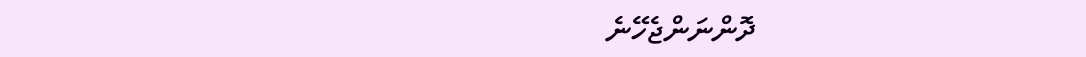ދޮންނަންޖެހޭނެ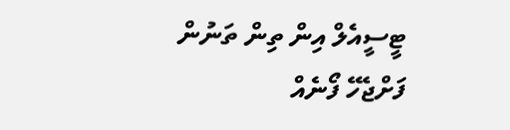ޓީސީއެލް އިން ތިން ތަނުން ފަށްޖެހޭ ފޯނެއް